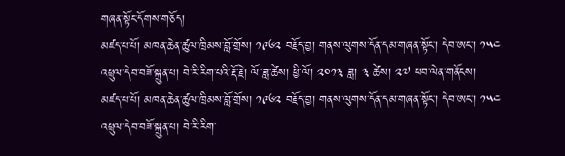གཞན་སྟོང་དོགས་གཅོད།
མཛད་པ་པོ། མཁན་ཆེན་ཚུལ་ཁྲིམས་བློ་གྲོས། ༡༩༦༢ བརྗོད་བྱ། གནས་ལུགས་དོན་དམ་གཞན་སྟོང་། དེབ་ཨང་། ༡༥༤ འཕྲུལ་དེབ་བཟོ་སྐྲུན་པ། བེ་རི་རིག་པའི་རྡོ་རྗེ། ལོ་ཟླ་ཚེས། ཕྱི་ལོ། ༢༠༡༣ ཟླ། ༣ ཚེས། ༢༧ ཕབ་ལེན་གནོངས།
མཛད་པ་པོ། མཁན་ཆེན་ཚུལ་ཁྲིམས་བློ་གྲོས། ༡༩༦༢ བརྗོད་བྱ། གནས་ལུགས་དོན་དམ་གཞན་སྟོང་། དེབ་ཨང་། ༡༥༤ འཕྲུལ་དེབ་བཟོ་སྐྲུན་པ། བེ་རི་རིག་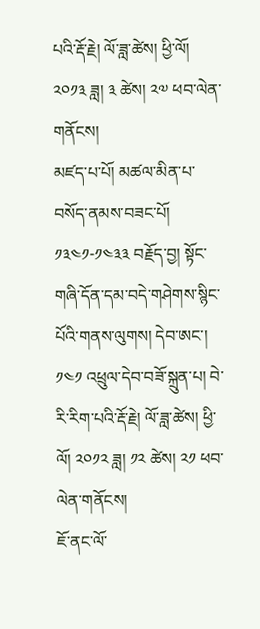པའི་རྡོ་རྗེ། ལོ་ཟླ་ཚེས། ཕྱི་ལོ། ༢༠༡༣ ཟླ། ༣ ཚེས། ༢༧ ཕབ་ལེན་གནོངས།
མཛད་པ་པོ། མཚལ་མིན་པ་བསོད་ནམས་བཟང་པོ། ༡༣༤༡-༡༤༣༣ བརྗོད་བྱ། སྟོང་གཞི་དོན་དམ་བདེ་གཤེགས་སྙིང་པོའི་གནས་ལུགས། དེབ་ཨང་། ༡༤༡ འཕྲུལ་དེབ་བཟོ་སྐྲུན་པ། བེ་རི་རིག་པའི་རྡོ་རྗེ། ལོ་ཟླ་ཚེས། ཕྱི་ལོ། ༢༠༡༢ ཟླ། ༡༢ ཚེས། ༢༡ ཕབ་ལེན་གནོངས།
ཇོ་ནང་ལོ་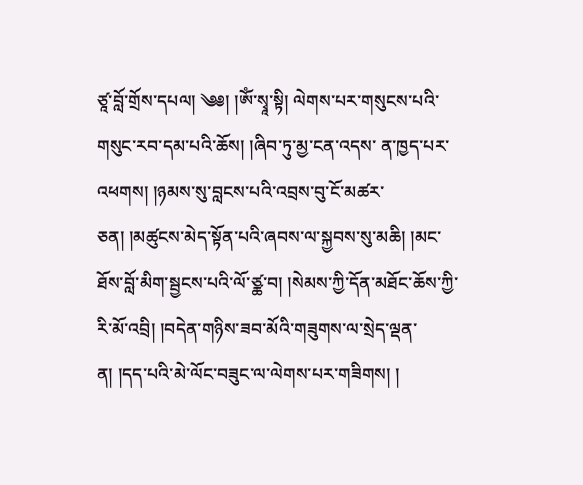ཙཱ་བློ་གྲོས་དཔལ། ༄༅། །ཨོཾ་སྭཱ་སྟི། ལེགས་པར་གསུངས་པའི་གསུང་རབ་དམ་པའི་ཆོས། །ཞིབ་ཏུ་མྱ་ངན་འདས་ ན་ཁྱད་པར་འཕགས། །ཉམས་སུ་བླངས་པའི་འབྲས་བུ་ངོ་མཚར་ཅན། །མཚུངས་མེད་སྟོན་པའི་ཞབས་ལ་སྐྱབས་སུ་མཆི། །མང་ཐོས་བློ་མིག་སྦྱངས་པའི་ལོ་ཙྪ་བ། །སེམས་ཀྱི་དོན་མཐོང་ཆོས་ཀྱི་རི་མོ་འབྲི། །བདེན་གཉིས་ཟབ་མོའི་གཟུགས་ལ་སྲེད་ལྡན་ན། །དད་པའི་མེ་ལོང་བཟུང་ལ་ལེགས་པར་གཟིགས། །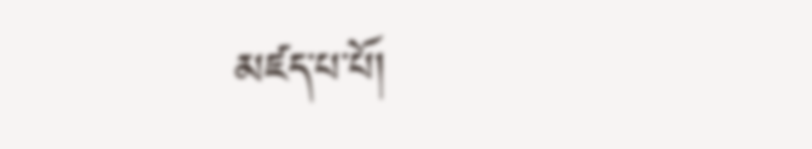མཛད་པ་པོ།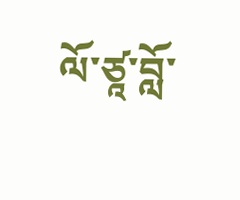ལོ་ཙཱ་བློ་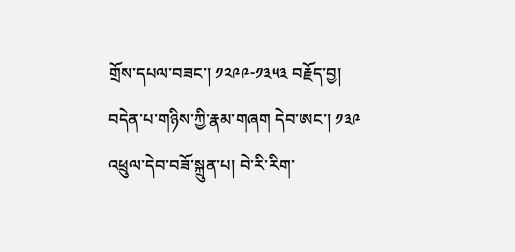གྲོས་དཔལ་བཟང་། ༡༢༩༩-༡༣༥༣ བརྗོད་བྱ། བདེན་པ་གཉིས་ཀྱི་རྣམ་གཞག དེབ་ཨང་། ༡༣༩ འཕྲུལ་དེབ་བཟོ་སྐྲུན་པ། བེ་རི་རིག་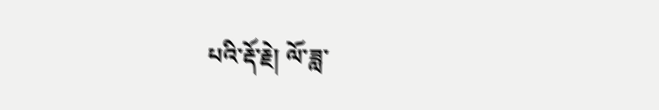པའི་རྡོ་རྗེ། ལོ་ཟླ་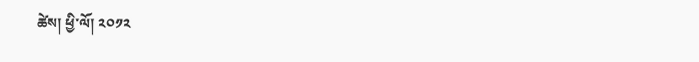ཚེས། ཕྱི་ལོ། ༢༠༡༢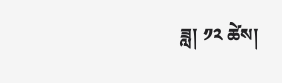ཟླ། ༡༢ ཚེས།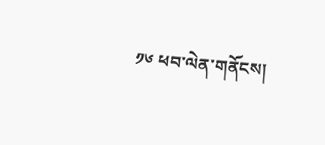༡༦ ཕབ་ལེན་གནོངས།